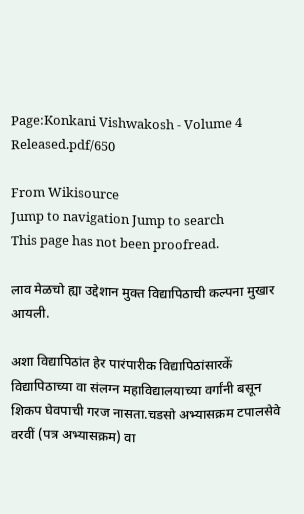Page:Konkani Vishwakosh - Volume 4 Released.pdf/650

From Wikisource
Jump to navigation Jump to search
This page has not been proofread.

लाव मेळचो ह्या उद्देशान मुक्त विद्यापिठाची कल्पना मुखार आयली.

अशा विद्यापिठांत हेर पारंपारीक विद्यापिठांसारकें विद्यापिठाच्या वा संलग्न महाविद्यालयाच्या वर्गांनी बसून शिकप घेवपाची गरज नासता.चडसो अभ्यासक्रम टपालसेवे वरवीं (पत्र अभ्यासक्रम) वा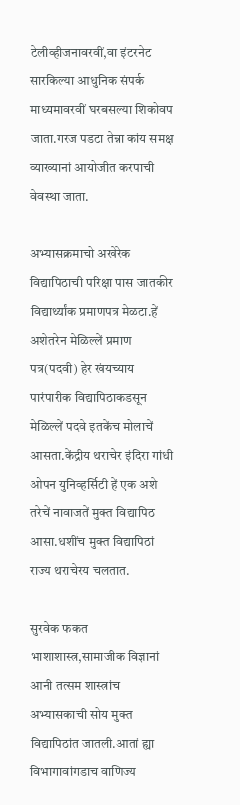टेलीव्हीजनावरवीं,वा इंटरनेट सारकिल्या आधुनिक संपर्क माध्यमावरवीं घरबसल्या शिकोवप जाता.गरज पडटा तेन्ना कांय समक्ष व्याख्यानां आयोजीत करपाची वेवस्था जाता.

अभ्यासक्रमाचो अखेरेक विद्यापिठाची परिक्षा पास जातकीर विद्यार्थ्यांक प्रमाणपत्र मेळटा.हें अशेतरेन मेळिल्लें प्रमाण पत्र(पदवी) हेर खंयच्याय पारंपारीक विद्यापिठाकडसून मेळिल्लें पदवे इतकेंच मोलाचें आसता.केंद्रीय थराचेर इंदिरा गांधी ओपन युनिव्हर्सिटी हें एक अशे तरेचें नावाजतें मुक्त विद्यापिठ आसा.धशींच मुक्त विद्यापिठां राज्य थराचेरय चलतात.

सुरवेक फकत भाशाशास्त्र,सामाजीक विज्ञानां आनी तत्सम शास्त्रांच अभ्यासकाची सोय मुक्त विद्यापिठांत जातली.आतां ह्या विभागावांगडाच वाणिज्य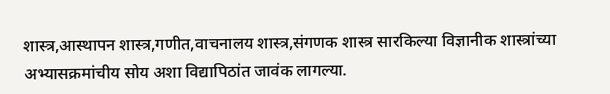शास्त्र,आस्थापन शास्त्र,गणीत,वाचनालय शास्त्र,संगणक शास्त्र सारकिल्या विज्ञानीक शास्त्रांच्या अभ्यासक्रमांचीय सोय अशा विद्यापिठांत जावंक लागल्या.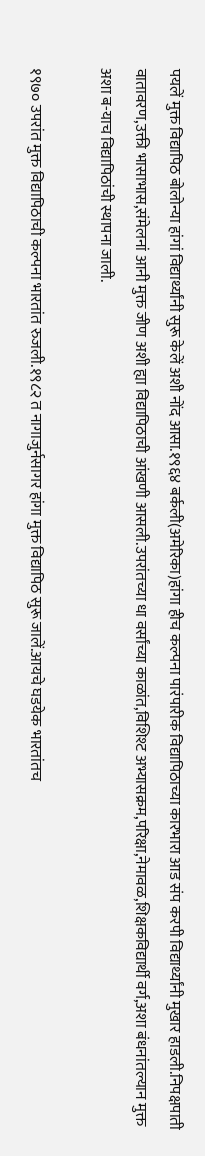पयलें मुक्त विद्यापिठ बोलोन्या हांगां विद्यार्थ्यांनी सुरू केलें अशी नोंद आसा.१९६४ बर्कली(अमेरिका)हांगा हीच कल्पना पारंपारीक विद्यापिठाच्या कारभारा आड संप करपी विद्यार्थ्यांनी मुखार हाडली.निपक्षपाती वातावरण,उक्ती भासाभास,संमेलनां आनी मुक्त जीण अशी ह्या विद्यापिठाची आंखणी आसली.उपरांतच्या धा वर्सांच्या काळांत,विशिश्ट अभ्यासक्रम,परिक्षा,नेमावळ,शिक्षकविद्यार्थी वर्ग,अशा बंधनांतल्यान मुक्त अशा ब-याच विद्यापिठांची स्थापना जाली.

१९७० उपरांत मुक्त विद्यापिठाची कल्पना भारतांत रुजली.१९८२ त नागाजुर्नसागर हांगा मुक्त विद्यापिठ सुरू जालें.आयचे घडयेक भारतांतच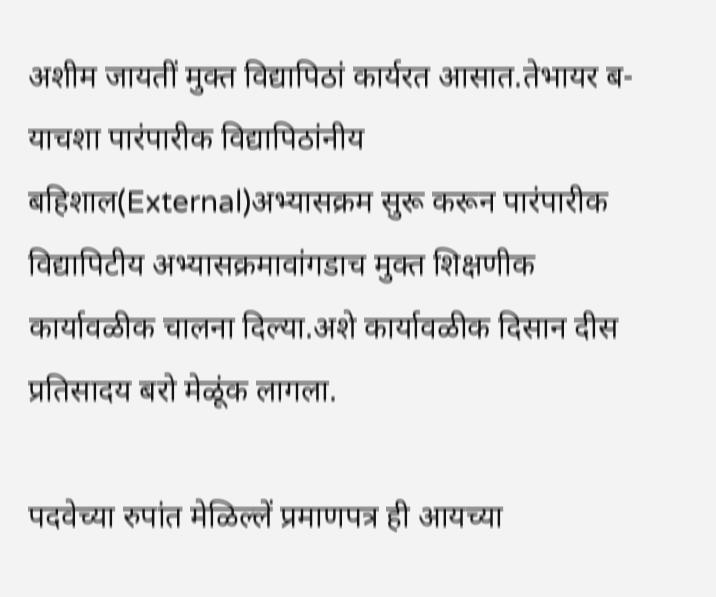अशीम जायतीं मुक्त विद्यापिठां कार्यरत आसात.तेभायर ब-याचशा पारंपारीक विद्यापिठांनीय बहिशाल(External)अभ्यासक्रम सुरू करून पारंपारीक विद्यापिटीय अभ्यासक्रमावांगडाच मुक्त शिक्षणीक कार्यावळीक चालना दिल्या.अशे कार्यावळीक दिसान दीस प्रतिसादय बरो मेळूंक लागला.

पदवेच्या रुपांत मेळिल्लें प्रमाणपत्र ही आयच्या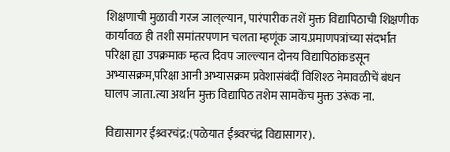शिक्षणाची मुळावी गरज जाल्‌ल्यान, पारंपारीक तशें मुक्त विद्यापिठाची शिक्षणीक कार्यावळ ही तशी समांतरपणान चलता म्हणूंक जाय.प्रमाणपत्रांच्या संदर्भांत परिक्षा ह्या उपक्रमाक म्हत्व दिवप जाल्ल्यान दोनय विद्यापिठांकडसून अभ्यासक्रम,परिक्षा आनी अभ्यासक्रम प्रवेशासंबंदीं विशिश्ठ नेमावळीचें बंधन घालप जाता.त्या अर्थान मुक्त विद्यापिठ तशेम सामकेंच मुक्त उरूंक ना.

विद्यासागर ईश्र्वरचंद्र:(पळेयात ईश्र्वरचंद्र विद्यासागर).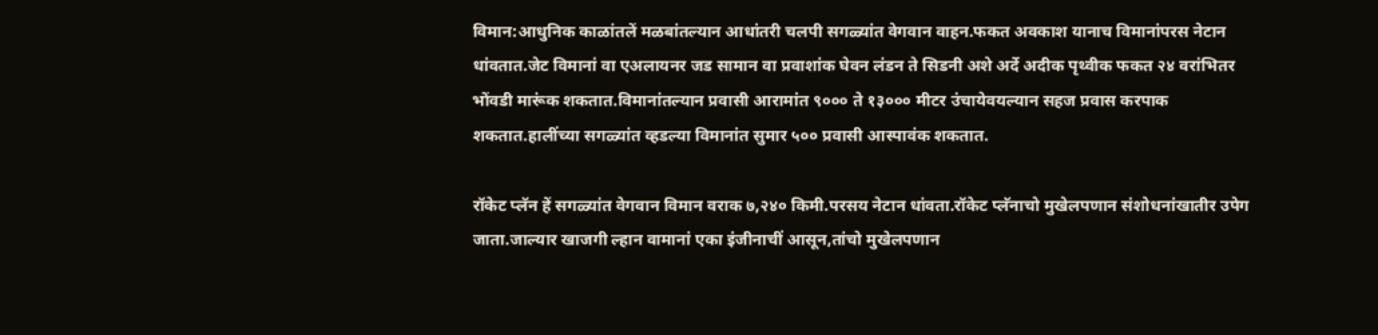विमान:आधुनिक काळांतलें मळबांतल्यान आधांतरी चलपी सगळ्यांत वेगवान वाहन.फकत अवकाश यानाच विमानांपरस नेटान धांवतात.जेट विमानां वा एअलायनर जड सामान वा प्रवाशांक घेवन लंडन ते सिडनी अशे अर्दे अदीक पृथ्वीक फकत २४ वरांभितर भोंवडी मारूंक शकतात.विमानांतल्यान प्रवासी आरामांत ९००० ते १३००० मीटर उंचायेवयल्यान सहज प्रवास करपाक शकतात.हालींच्या सगळ्यांत व्हडल्या विमानांत सुमार ५०० प्रवासी आस्पावंक शकतात.

रॉकेट प्लॅन हें सगळ्यांत वेगवान विमान वराक ७,२४० किमी.परसय नेटान धांवता.रॉकेट प्लॅनाचो मुखेलपणान संशोधनांखातीर उपेग जाता.जाल्यार खाजगी ल्हान वामानां एका इंजीनाचीं आसून,तांचो मुखेलपणान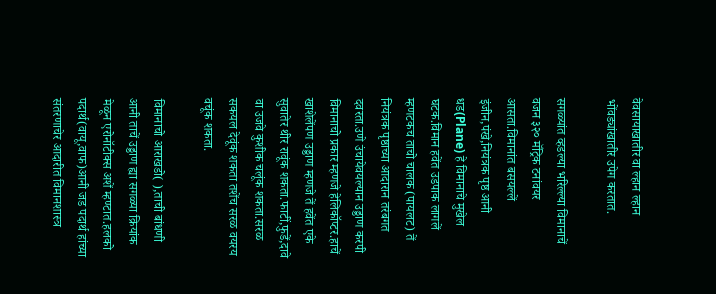वेवसायाखातीर वा ल्हान ल्हान भोंवड्यांखातीर उपेग करतात.

सगळ्यांत व्हडल्या भरिल्ल्या विमानाचें वजन ३२० मॅट्रिक टनांवयर आसता.विमानांत बसयल्लें इंजीन,पंखे,नियंत्रक पृष्ठ आनी धड(Plane) हे विमानाचे मुखेल घटक.विमान हवेंत उडपाक लागलें म्हणटकच ताचो चालक (पायलट) तें नियंत्रक पृष्ठाच्या आदारान तरंबगत दवरता.उणे उंचायेवयल्यान उड्डाण करपी विमानाचो प्रकार म्हणजे हेलिकॉप्टर.हाचें खाशेलेंपण उड्डाण म्हणजे तें हवेंत एके सुवातेर थीर रावूंक शकता.फाटीं,फुडें,दावे वा उजवे कुशीक चलूंक शकता.सरळ सकयल देवूंक शकता तशेंच सरळ वयरय वचूंक शकता.

विमानाचो आराखडो( ),ताची बांधणी आनी ताचें उड्डाण ह्या सगळ्या क्रियांक मेळून एरोनॉटीक्स अशें म्हण्टात.हलको पदार्थ(वायू,वाफ)आनी जड पदार्थ हांच्या संतरणाचेर आदारीत विमानशास्त्र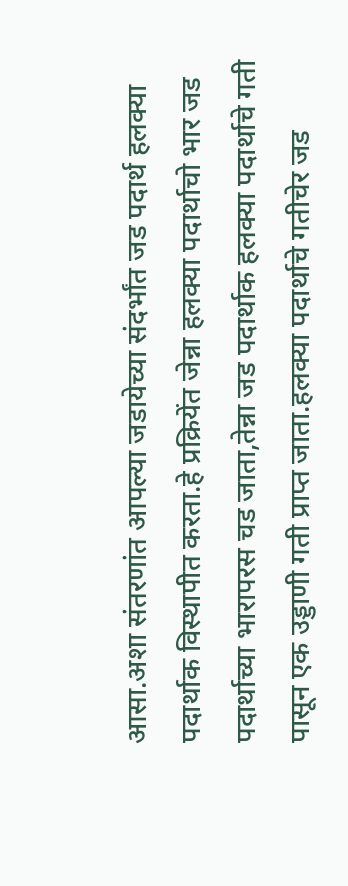आसा.अशा संतरणांत आपल्या जडायेच्या संदर्भांत जड पदार्थ हलक्या पदार्थाक विस्थापीत करता.हे प्रक्रियेंत जेन्ना हलक्या पदार्थाचो भार जड पदार्थाच्या भारापरस चड जाता,तेन्ना जड पदार्थाक हलक्या पदार्थाचे गती पासून एक उड्डाणी गती प्राप्त जाता.हलक्या पदार्थाचे गतीचेर जड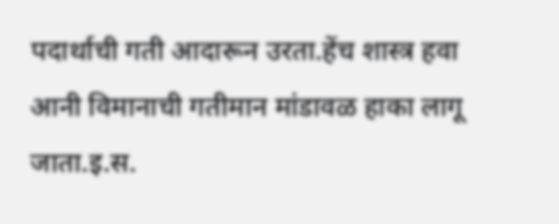पदार्थाची गती आदारून उरता.हेंच शास्त्र हवा आनी विमानाची गतीमान मांडावळ हाका लागू जाता.इ.स.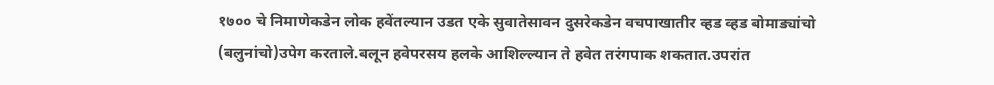१७०० चे निमाणेकडेन लोक हवेंतल्यान उडत एके सुवातेसावन दुसरेकडेन वचपाखातीर व्हड व्हड बोमाड्यांचो (बलुनांचो)उपेग करताले.बलून हवेपरसय हलके आशिल्ल्यान ते हवेत तरंगपाक शकतात.उपरांत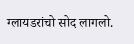ग्लायडरांचो सोद लागलो.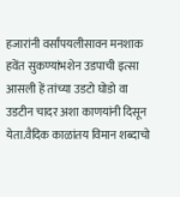हजारांनी वर्सांपयलीसावन मनशाक हवेंत सुकण्यांभशेन उडपाची इत्सा आसली हें तांच्या उडटो घोडो वा उडटीन चादर अशा काणयांनी दिसून येता.वैदिक काळांतय विमान शब्दाचो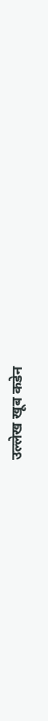उल्लेख खूब कडेन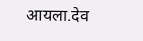आयला.देव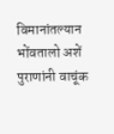विमानांतल्यान भोंवतालो अशें पुराणांनी वाचूंक